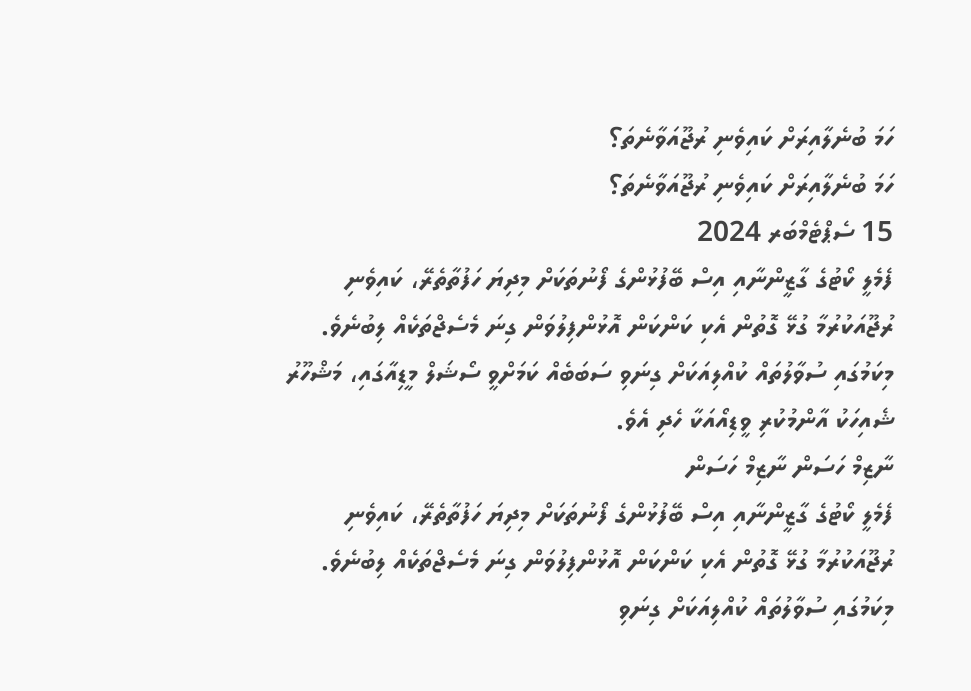ހަމަ ބުނެލާއިރަށް ކައިވެނި ރުޖޫއަވާނެތަ؟
ހަމަ ބުނެލާއިރަށް ކައިވެނި ރުޖޫއަވާނެތަ؟
15 ސެޕްޓެމްބަރ 2024
ފެމެލީ ކޯޓުގެ ގާޒީންނާއި އިސް ބޭފުޅުންގެ ފޯނުތަކަށް މިދިޔަ ހަފުތާތެރޭ، ކައިވެނި ރުޖޫއަކުރުމާ ގުޅޭ ގޮތުން އެކި ކަންކަން އޮޅުންފިލުވަން ގިނަ މެސެޖްތަކެއް ލިބުނެވެ. މިކަމުގައި ސުވާލުތައް ކުއްލިއަކަށް ގިނަވި ސަބަބެއް ކަމަށްވީ ސޯޝަލް މީޑިއާގައި، މަޝްހޫރު ޝެއިހަކު އާންމުކުރި ވީޑިއޯއަކާ ހެދި އެވެ.
ނާޒިމް ހަސަން ނާޒިމް ހަސަން
ފެމެލީ ކޯޓުގެ ގާޒީންނާއި އިސް ބޭފުޅުންގެ ފޯނުތަކަށް މިދިޔަ ހަފުތާތެރޭ، ކައިވެނި ރުޖޫއަކުރުމާ ގުޅޭ ގޮތުން އެކި ކަންކަން އޮޅުންފިލުވަން ގިނަ މެސެޖްތަކެއް ލިބުނެވެ. މިކަމުގައި ސުވާލުތައް ކުއްލިއަކަށް ގިނަވި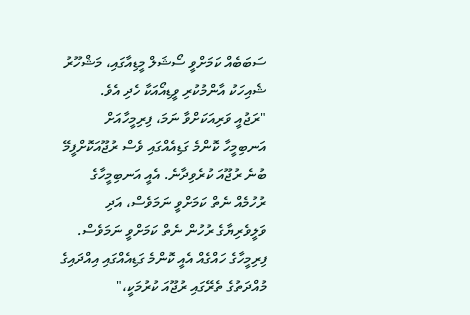ސަބަބެއް ކަމަށްވީ ސޯޝަލް މީޑިއާގައި، މަޝްހޫރު ޝެއިހަކު އާންމުކުރި ވީޑިއޯއަކާ ހެދި އެވެ.
"ރަޖުއީ ވަރިއަކަށްވާ ނަމަ، ފިރިމީހާއަށް އަނބިމީހާ ކޮންމެ ގަޑިއެއްގައި ވެސް ރުޖޫއަކޮށްފީމޭ ބުނެ ރުޖޫއަ ކުރެވިދާނެ. އެއީ އަނބިމީހާގެ ރުހުމެއް ނެތް ކަމަށްވީ ނަމަވެސް، އަދި ވަލީވެރިޔާގެ ރުހުން ނެތް ކަމަށްވީ ނަމަވެސް. ފިރިމީހާގެ ހައްގެއް އެއީ ކޮންމެ ގަޑިއެއްގައި އިއްދައިގެ މުއްދަތުގެ ތެރޭގައި ރުޖޫއަ ކުރުމަކީ،"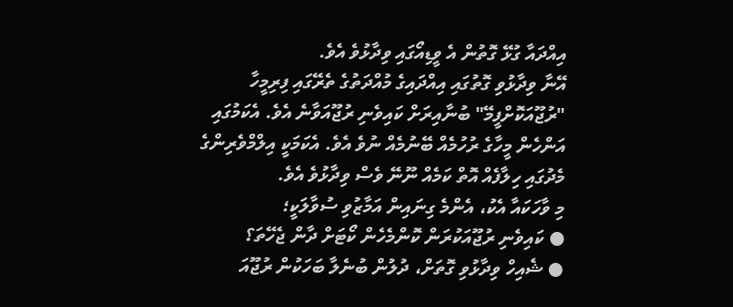އިއްދައާ ގުޅޭ ގޮތުން އެ ވީޑިއޯގައި ވިދާޅުވެ އެވެ.
އޭނާ ވިދާޅުވި ގޮތުގައި އިއްދައިގެ މުއްދަތުގެ ތެރޭގައި ފިރިމީހާ "ރުޖޫއަކޮށްފީމޭ" ބުނާއިރަށް ކައިވެނި ރުޖޫއަވާނެ އެވެ. އެކަމުގައި އަންހެން މީހާގެ ރުހުމެއް ބޭނުމެއް ނުވެ އެވެ. އެކަމަކީ އިލްމްވެރިންގެ މެދުގައި ހިލާފެއް އޮތް ކަމެއް ނޫނޭ ވެސް ވިދާޅުވެ އެވެ.
މި ވާހަކައާ އެކު، އެންމެ ގިނައިން އަމާޒުވި ސުވާލަކީ؛
● ކައިވެނި ރުޖޫއަކުރަން ކޮންމެހެން ކޯޓަށް ދާން ޖެހޭތަ؟
● ޝެއިހް ވިދާޅުވި ގޮތަށް، ދުލުން ބުނެލާ ބަހަކުން ރުޖޫއަ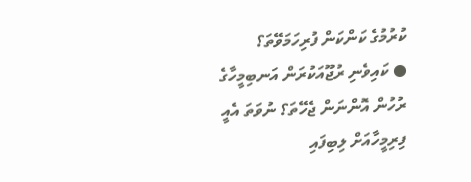ކުރުމުގެ ކަންކަން ފުރިހަމަވޭތަ؟
● ކައިވެނި ރުޖޫއަކުރަން އަނބިމީހާގެ ރުހުން އޮންނަން ޖެހޭތަ؟ ނުވަތަ އެއީ ފިރިމީހާއަށް ލިބިފައި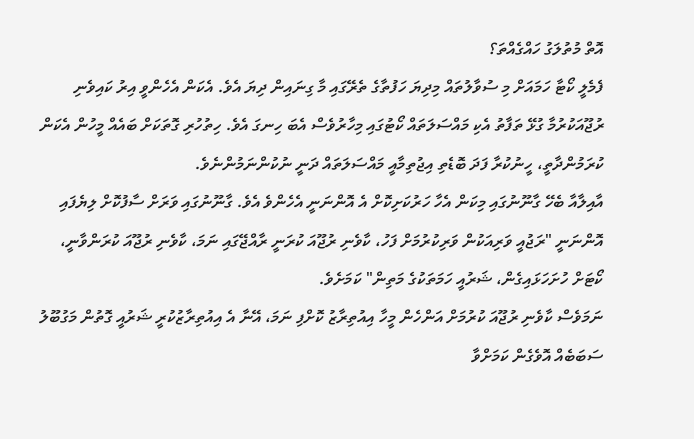އޮތް މުތުލަގު ހައްގެއްތަ؟
ފެމެލީ ކޯޓާ ހަމައަށް މި ސުވާލުތައް މިދިޔަ ހަފުތާގެ ތެރޭގައި މާ ގިނައިން ދިޔަ އެވެ. އެކަން އެހެންވީ އިރު ކައިވެނި ރުޖޫއަކުރުމާ ގުޅޭ ތަފާތު އެކި މައްސަލަތައް ކޯޓުގައި މިހާރުވެސް އެބަ ހިނގަ އެވެ. ހިތުހުރި ގޮތަކަށް ބައެއް މީހުން އެކަން ކުރަމުންދާތީ، ހީނުކުރާ ފަދަ ބޮޑެތި އިޖުތިމާއީ މައްސަލަތައް ދަނީ ނުކުންނަމުންނެވެ.
އާއިލާއާ ބެހޭ ގާނޫނުގައި މިކަން އެހާ ހަރުކަށިކޮށް އެ އޮންނަނީ އެހެންވެ އެވެ. ގާނޫނުގައި ވަރަށް ސާފުކޮށް ލިޔެފައި އޮންނަނީ "ރަޖުއީ ވަރިއަކުން ވަރިކުރުމަށް ފަހު، ކާވެނި ރުޖޫއަ ކުރަނީ ރާއްޖޭގައި ނަމަ، ކާވެނި ރުޖޫއަ ކުރަންވާނީ، ކޯޓަށް ހުށަހަޅައިގެން، ޝަރުއީ ހަމަތަކުގެ މަތިން" ކަމަށެވެ.
ނަމަވެސް ކާވެނި ރުޖޫއަ ކުރުމަށް އަންހެން މީހާ އިއުތިރާޒު ކޮށްފި ނަމަ، އޭނާ އެ އިއުތިރާޒުކުރީ ޝަރުއީ ގޮތުން މަގުބޫލު ސަބަބެއް އޮވެގެން ކަމަށްވާ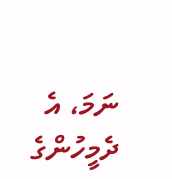ނަމަ، އެ ދެމީހުންގެ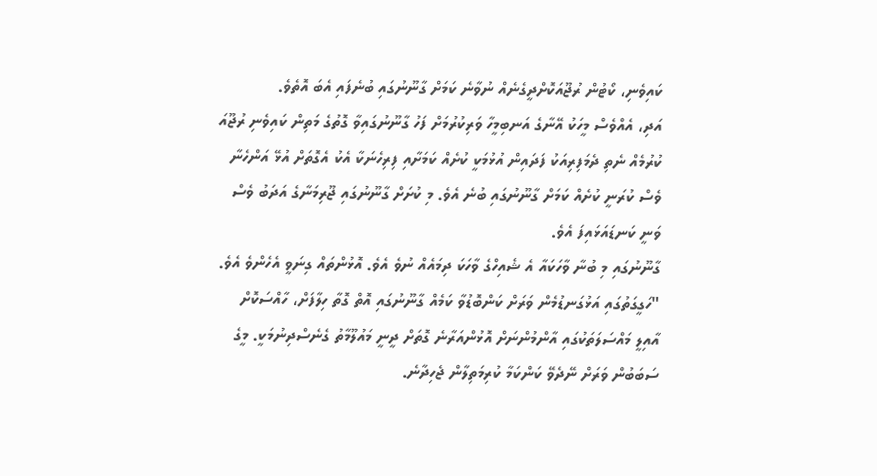ކައިވެނި، ކޯޓުން ރުޖޫއަކޮށްދީގެނެއް ނުވާނެ ކަމަށް ގާނޫނުގައި ބުނެފައި އެބަ އޮތެވެ.
އަދި، އެއްވެސް މީހަކު އޭނާގެ އަނބިމީހާ ވަރިކުރުމަށް ފަހު ގާނޫނުގައިވާ ގޮތުގެ މަތިން ކައިވެނި ރުޖޫއަ ކުރުމެއް ނެތި ދެމަފިރިއަކު ފަދައިން އުޅުމަކީ ކުށެއް ކަމަށާއި ފިރިހެނަކާ އެކު އެގޮތަށް އުޅޭ އަންހެނާ ވެސް ކުރަނީ ކުށެއް ކަމަށް ގާނޫނުގައި ބުނެ އެވެ. މި ކުށަށް ގާނޫނުގައި ޖޫރިމަނާގެ އަދަބު ވެސް ވަނީ ކަނޑައަޅައިފަ އެވެ.
ގާނޫނުގައި މި ބުނާ ވާހަކައާ އެ ޝެއިހްގެ ވާހަކަ ދިމައެއް ނުވެ އެވެ. އޮޅުންތައް ގިނަވީ އެހެންވެ އެވެ.
"ހަގީގަތުގައި އަޅުގަނޑުމެން ވަރަށް ކަންބޮޑުވާ ކަމެއް ގާނޫނުގައި އޮތް ގޮތާ ހިލާފަށް، ހާއްސަކޮށް އާއިލީ މައްސަލަތަކުގައި އާންމުންނަށް އޮޅުންއަރާނެ ގޮތަށް ދީނީ މައުލޫމާތު ގެނެސްދިނުމަކީ. މީގެ ސަބަބުން ވަރަށް ނޭދެވޭ ކަންކަމާ ކުރިމަތިލާން ޖެހިދާނެ.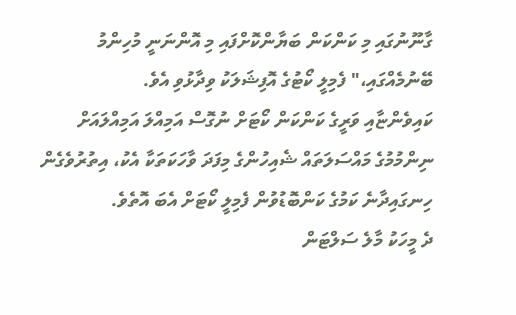ގާނޫނުގައި މި ކަންކަން ބަޔާންކޮށްފައި މި އޮންނަނީ މުހިންމު ބޭނުމެއްގައި،" ފެމިލީ ކޯޓުގެ އޮފިޝަލަކު ވިދާޅުވި އެވެ.
ކައިވެންޏާއި ވަރީގެ ކަންކަން ކޯޓަށް ނުގޮސް އަމިއްލަ އަމިއްލައަށް ނިންމުމުގެ މައްސަލަތައް ޝެއިހުންގެ މިފަދަ ވާހަކަތަކާ އެކު، އިތުރުވެގެން ހިނގައިދާނެ ކަމުގެ ކަންބޮޑުވުން ފެމިލީ ކޯޓަށް އެބަ އޮތެވެ.
ދެ މީހަކު މާލެ ސަލްޓަން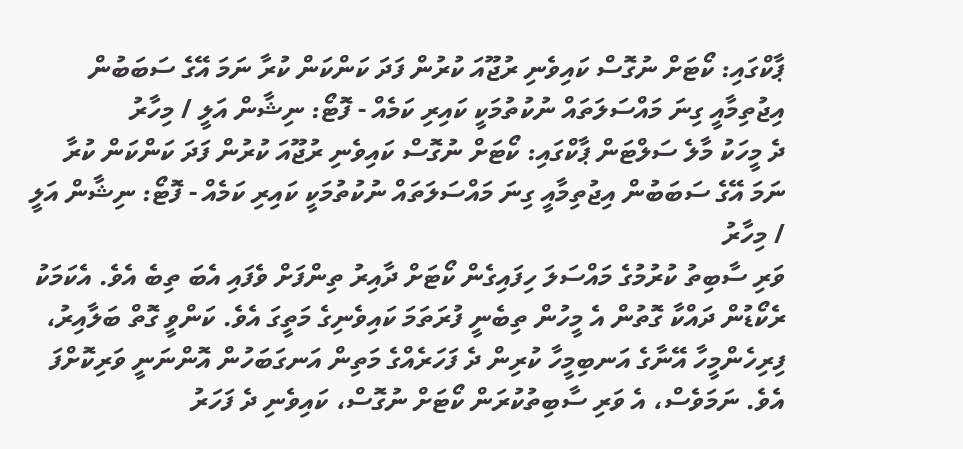ޕާކްގައި: ކޯޓަށް ނުގޮސް ކައިވެނި ރުޖޫއަ ކުރުން ފަދަ ކަންކަން ކުރާ ނަމަ އޭގެ ސަބަބުން އިޖުތިމާއީ ގިނަ މައްސަލަތައް ނުކުތުމަކީ ކައިރި ކަމެއް - ފޮޓޯ: ނިޝާން އަލީ / މިހާރު
ދެ މީހަކު މާލެ ސަލްޓަން ޕާކްގައި: ކޯޓަށް ނުގޮސް ކައިވެނި ރުޖޫއަ ކުރުން ފަދަ ކަންކަން ކުރާ ނަމަ އޭގެ ސަބަބުން އިޖުތިމާއީ ގިނަ މައްސަލަތައް ނުކުތުމަކީ ކައިރި ކަމެއް - ފޮޓޯ: ނިޝާން އަލީ / މިހާރު
ވަރި ސާބިތު ކުރުމުގެ މައްސަލަ ހިފައިގެން ކޯޓަށް ދާއިރު ތިންފަށް ވެފައި އެބަ ތިބެ އެވެ. އެކަމަކު ރެކޯޑުން ދައްކާ ގޮތުން އެ މީހުން ތިބެނީ ފުރަތަމަ ކައިވެނިގެ މަތީގަ އެވެ. ކަންވީ ގޮތް ބަލާއިރު، ފިރިހެންމީހާ އޭނާގެ އަނބިމީހާ ކުރިން ދެ ފަހަރެއްގެ މަތިން އަނގަބަހުން އޮންނަނީ ވަރިކޮށްފަ އެވެ. ނަމަވެސް، އެ ވަރި ސާބިތުކުރަން ކޯޓަށް ނުގޮސް، ކައިވެނި ދެ ފަހަރު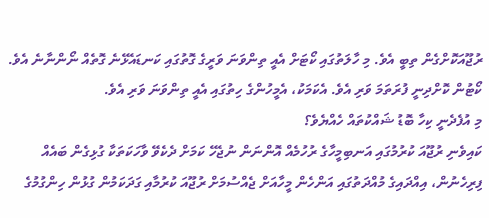ރުޖޫއަކޮށްގެން ތިބީ އެވެ. މި ހާލަތުގައި ކޯޓަށް އެއީ ތިންވަނަ ވަރީގެ ގޮތުގައި ކަނޑައެޅޭނެ ގޮތެއް ނޯންނާނެ އެވެ. ކޯޓުން ކޮށްދިނީ ފުރަތަމަ ވަރި އެވެ. އެކަމަކު، އެމީހުންގެ ހިތުގައި އެއީ ތިންވަނަ ވަރި އެވެ.
މި އުފެދެނީ ކިހާ ބޮޑު ޝައްކުތައް ހެއްޔެވެ؟
ކައިވެނި ރުޖޫއަ ކުރުމުގައި އަނބިމީހާގެ ރުހުމެއް އޮންނަން ނުޖެހޭ ކަމަށް ދެކެވޭ ވާހަކަތަކާ ގުޅިގެން ބައެއް ފިރިހެނުން، އިއްދައިގެ މުއްދަތުގައި އަންހެން މީހާއަށް ޖެއްސުމަށް ރުޖޫއަ ކުރުމާއި ގަދަކަމުން ގުޅުން ހިންގުމުގެ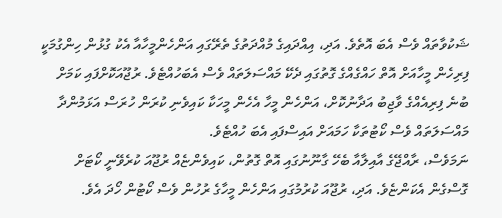ޝަކުވާތައް ވެސް އެބަ އޮތެވެ. އަދި، އިއްދައިގެ މުއްދަތުގެ ތެރޭގައި އަންހެންމީހާއާ އެކު ގުޅުން ހިންގުމަކީ ފިރިހެން މީހާއަށް އޮތް ހައްގެއްގެ ގޮތުގައި ދެކޭ މައްސަލަތައް ވެސް އެބަހުއްޓެވެ. ރުޖޫއަކޮށްފައި ކަމަށް ބުނެ ފިރިއެއްގެ ވާޖިބު އަދާނުކޮށް، އަންހެން މީހާ އެހެން މީހަކާ ކައިވެނި ކުރަން ހުރަސް އަޅަމުންދާ މައްސަލަތައް ވެސް ކޯޓުތަކާ ހަމައަށް އައިސްފައި އެބަ ހުއްޓެވެ.
ނަމަވެސް، ރާއްޖޭގެ އާއިލާއާ ބެހޭ ގާނޫނުގައި އޮތް ގޮތުން، ކައިވެންޏެއް ރުޖޫއަ ކުރެވޭނީ ކޯޓަށް ގޮސްގެން އެކަންޏެވެ. އަދި، ރުޖޫއަ ކުރުމުގައި އަންހެން މީހާގެ ރުހުން ވެސް ކޯޓުން ހޯދަ އެވެ.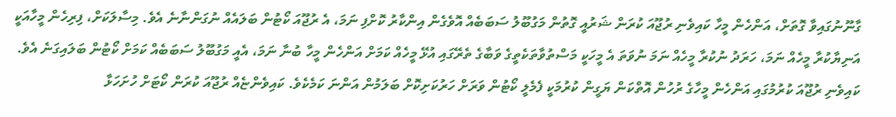ގާނޫނުގައިވާ ގޮތަށް، އަންހެން މީހާ ކައިވެނި ރުޖޫއަ ކުރަން ޝަރުއީ ގޮތުން މަގުބޫލު ސަބަބެއް އޮވެގެން އިންކާރު ކޮށްފި ނަމަ، އެ ރުޖޫއަ ކޯޓުން ބަލައެއް ނުގަންނާނެ އެވެ. މިސާލަކަށް، ފިރިހެން މީހާއަކީ އަނިޔާކުރާ މީހެއް ނަމަ، ހަރަދު ނުކުރާ މީހެއް ނަމަ ނުވަތަ އެ މީހަކީ މަސްތުވާތަކެތީގެ ވަބާގެ ތެރޭގައި އުޅޭ މީހެއް ކަމަށް އަންހެން މީހާ ބުނާ ނަމަ، އެއީ މަގުބޫލު ސަބަބެއް ކަމަށް ކޯޓުން ބަލައިގަނެ އެވެ.
ކައިވެނި ރުޖޫއަ ކުރުމުގައި އަންހެން މީހާގެ ރުހުން އޮތްކަން ޔަގީން ކުރުމަކީ ފެމެލީ ކޯޓުން ވަރަށް ހަރުކަށިކޮށް ބަލަމުން އަންނަ ކަމެކެވެ. ކައިވެންޏެއް ރުޖޫއަ ކުރަން ކޯޓަށް ހުށަހަޅާ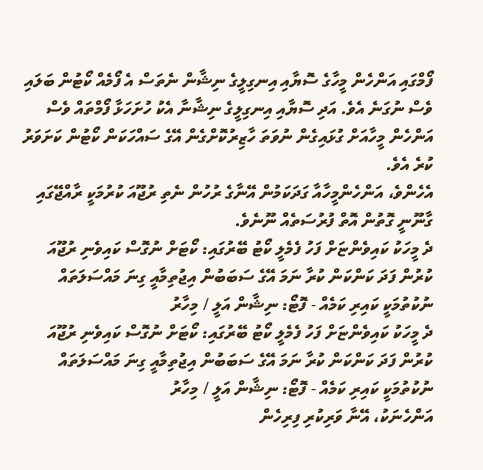ފޯމްގައި އަންހެން މީހާގެ ސޮޔާއި އިނގިލީގެ ނިޝާން ނެތަސް އެ ފޯމެއް ކޯޓުން ބަލައި ވެސް ނުގަނެ އެވެ. އަދި ސޮޔާއި އިނގިލީގެ ނިޝާނާ އެކު ހުށަހަޅާ ފޯމްތައް ވެސް އަންހެން މީހާއަށް ގުޅައިގެން ނުވަތަ ހާޒިރުކޮށްގެން އޭގެ ސައްހަކަން ކޯޓުން ކަށަވަރު ކުރެ އެވެ.
އެހެންވެ، އަންހެންމީހާއާ ގަދަކަމުން އޭނާގެ ރުހުން ނެތި ރުޖޫއަ ކުރުމަކީ ރާއްޖޭގައި ގާނޫނީ ގޮތުން އޮތް ފުރުސަތެއް ނޫނެވެ.
ދެ މީހަކު ކައިވެންޏަށް ފަހު ފެމެލީ ކޯޓު ބޭރުގައި: ކޯޓަށް ނުގޮސް ކައިވެނި ރުޖޫއަ ކުރުން ފަދަ ކަންކަން ކުރާ ނަމަ އޭގެ ސަބަބުން އިޖުތިމާއީ ގިނަ މައްސަލަތައް ނުކުތުމަކީ ކައިރި ކަމެއް - ފޮޓޯ: ނިޝާން އަލީ / މިހާރު
ދެ މީހަކު ކައިވެންޏަށް ފަހު ފެމެލީ ކޯޓު ބޭރުގައި: ކޯޓަށް ނުގޮސް ކައިވެނި ރުޖޫއަ ކުރުން ފަދަ ކަންކަން ކުރާ ނަމަ އޭގެ ސަބަބުން އިޖުތިމާއީ ގިނަ މައްސަލަތައް ނުކުތުމަކީ ކައިރި ކަމެއް - ފޮޓޯ: ނިޝާން އަލީ / މިހާރު
އަންހެނަކު، އޭނާ ވަރިކުރި ފިރިހެން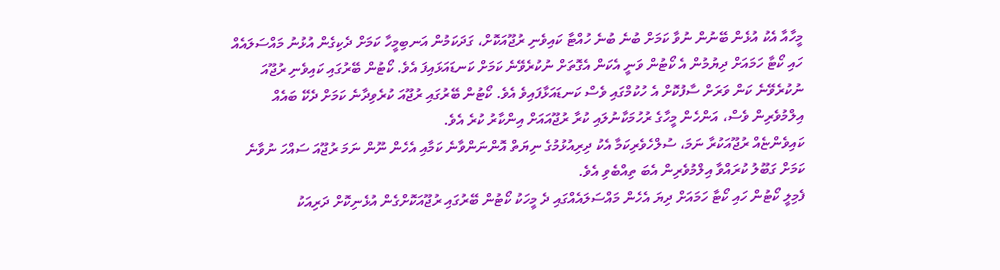މީހާއާ އެކު އުޅެން ބޭނުން ނުވާ ކަމަށް ބުނެ ބުނެ ހުއްޓާ ކައިވެނި ރުޖޫއަކޮށް، ގަދަކަމުން އަނބިމީހާ ކަމަށް ދެކިގެން އުޅުނު މައްސަލައެއް ހައި ކޯޓާ ހަމައަށް ދިޔުމުން އެ ކޯޓުން ވަނީ އެކަން އެގޮތަށް ނުކުރެވޭނެ ކަމަށް ކަނޑައަޅައިފަ އެވެ. ކޯޓުން ބޭރުގައި ކައިވެނި ރުޖޫއަ ނުކުރެވޭނެ ކަން ވަރަށް ސާފުކޮށް އެ ހުކުމްގައި ވެސް ކަނޑައަޅާފައިވެ އެވެ. ކޯޓުން ބޭރުގައި ރުޖޫއަ ކުރެވިދާނެ ކަމަށް ދެކޭ ބައެއް އިލްމުވެރިން ވެސް، އަންހެން މީހާގެ ރުހުމަކާނުލައި ކުރާ ރުޖޫއައަށް އިންކާރު ކުރެ އެވެ.
ކައިވެންޏެއް ރުޖޫއަކުރާ ނަމަ، ސުލްހެވެރިކަމާ އެކު ދިރިއުޅުމުގެ ނިޔަތް އޮންނަންވާނެ ކަމާއި އެހެން ނޫން ނަމަ ރުޖޫއަ ސައްހަ ނުވާނެ ކަމަށް ގަބޫލު ކުރައްވާ އިލްމުވެރިން އެބަ ތިއްބެވި އެވެ.
ފެމިލީ ކޯޓުން ހައި ކޯޓާ ހަމައަށް ދިޔަ އެހެން މައްސަލައެއްގައި ދެ މީހަކު ކޯޓުން ބޭރުގައި ރުޖޫއަކޮށްގެން އުޅެނިކޮށް ދަރިއަކު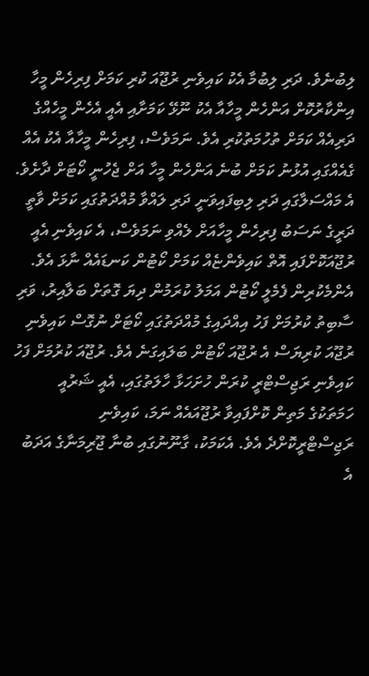ލިބުނެވެ. ދަރި ލިބުމާ އެކު ކައިވެނި ރުޖޫއަ ކުރި ކަމަށް ފިރިހެން މީހާ އިންކާރުކޮށް އަންހެން މީހާއާ އެކު ނޫޅޭ ކަމަށާއި އެއީ އެހެން މީހެއްގެ ދަރިއެއް ކަމަށް ތުހުމަތުކުރި އެވެ. ނަމަވެސް، ފިރިހެން މީހާއާ އެކު އެއް ގެއެއްގައި އުޅުނު ކަމަށް ބުނެ އަންހެން މީހާ އަށް ޖެހުނީ ކޯޓަށް ދާށެވެ. އެ މައްސަލާގައި ދަރި ލިބިފައިވަނީ ދަރި ލައްވާ މުއްދަތުގައި ކަމަށް ވާތީ ދަރީގެ ނަސަބު ފިރިހެން މީހާއަށް ލެއްވި ނަމަވެސް، އެ ކައިވެނި އެއީ ރުޖޫއަކޮށްފައި އޮތް ކައިވެންޏެއް ކަމަށް ކޯޓުން ކަނޑައެއް ނާޅަ އެވެ.
އެންމެކުރިން ފެމެލީ ކޯޓުން އަމަލު ކުރަމުން ދިޔަ ގޮތަށް ބަލާއިރު، ވަރި ސާބިތު ކުރުމަށް ފަހު އިއްދައިގެ މުއްދަތުގައި ކޯޓަށް ނުގޮސް ކައިވެނި ރުޖޫއަ ކުރިޔަސް އެ ރުޖޫއަ ކޯޓުން ބަލައިގަނެ އެވެ. ރުޖޫއަ ކުރުމަށް ފަހު ކައިވެނި ރަޖިސްޓްރީ ކުރަން ހުށަހަޅާ ހާލަތުގައި، އެއީ ޝަރުއީ ހަމަތަކުގެ މަތިން ކޮށްފައިވާ ރުޖޫއައެއް ނަމަ، ކައިވެނި ރަޖިސްޓްރީކޮށްދެ އެވެ. އެކަމަކު، ގާނޫނުގައި ބުނާ ޖޫރިމަނާގެ އަދަބު އެ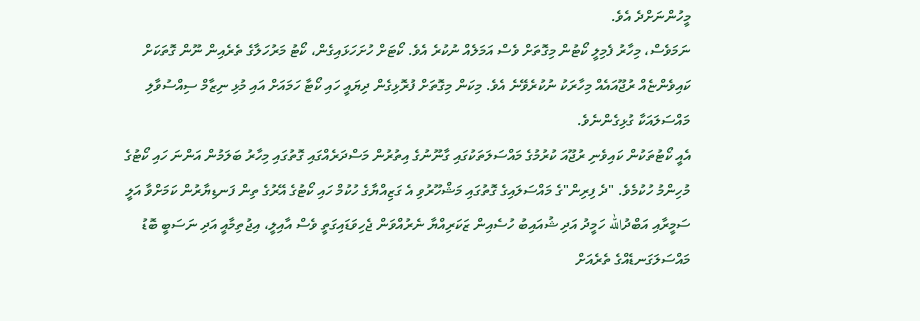މީހުންނަށްދެ އެވެ.
ނަމަވެސް، މިހާރު ފެމިލީ ކޯޓުން މިގޮތަށް ވެސް އަމަލެއް ނުކުރެ އެވެ. ކޯޓަށް ހުށަހަޅައިގެން، ކޯޓު މަރުހަލާގެ ތެރެއިން ނޫން ގޮތަކަށް ކައިވެންޏެއް ރުޖޫއައެއް މިހާރަކު ނުކުރެވޭނެ އެވެ. މިކަން މިގޮތަށް ފުރޮޅިގެން ދިޔައީ ހައި ކޯޓާ ހަމައަށް އައި މުޅި ނިޒާމް ސިއްސުވާލި މައްސަލައަކާ ގުޅިގެންނެވެ.
އެއީ ކޯޓުތަކުން ކައިވެނި ރުޖޫއަ ކުރުމުގެ މައްސަލަތަކުގައި ގާނޫނުގެ އިތުރުން މަސްދަރެއްގައި ގޮތުގައި މިހާރު ބަލަމުން އަންނަ ހައި ކޯޓުގެ މުހިންމު ހުކުމެވެ. "ދެ ފިރިން"ގެ މައްސަލައިގެ ގޮތުގައި މަޝްހޫރުވި އެ ގަޒިއްޔާގެ ހުކުމް ހައި ކޯޓުގެ އޭރުގެ ތިން ފަނޑިޔާރުން ކަމަށްވާ އަލީ ސަމީރާއި އަބްދުالله ހަމީދު އަދި ޝުއައިބު ހުސެއިން ޒަކަރިއްޔާ ނެރުއްވަން ޖެހިވަޑައިގަތީ ވެސް އާއިލީ، އިޖުތިމާއީ އަދި ނަސަބީ ބޮޑު މައްސަލަގަނޑެއްގެ ތެރެއަށް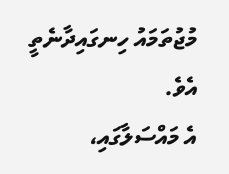މުޖުތަމައު ހިނގައިދާނެތީ އެވެ.
އެ މައްސަލާގައި،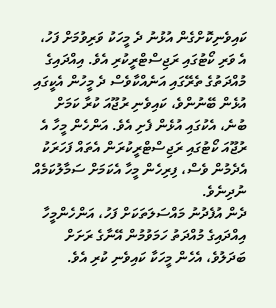ކައިވެނިކޮށްގެން އުޅުނު ދެ މީހަކު ވަރިވުމަށް ފަހު، އެ ވަރި ކޯޓުގައި ރަޖިސްޓްރީކުރި އެވެ. އިއްދައިގެ މުއްދަތުގެ ތެރޭގައި އަނެއްކާވެސް ދެ މީހުން އެކީގައި އުޅެން ބޭނުންވެ، ކައިވެނި ރުޖޫއަ ކުރާ ކަމަށް ބުނެ، އެކުގައި އުޅެން ފެށި އެވެ. އަންހެން މީހާ އެ ރުޖޫއަ ކޯޓުގައި ރަޖިސްޓްރީކުރަން އެތައް ފަހަރަކު އެދެމުން ވެސް، ފިރިހެން މީހާ އެކަމަށް ސަމާލުކަމެއް ނުދިނެވެ.
ދެން އުފެދުނު މައްސަލަތަކަށް ފަހު، އަންހެންމީހާ އިއްދައިގެ މުއްދަތު ހަމަވުމުން އޭނާގެ ރަށަށް ބަދަލުވެ، އެހެން މީހަކާ ކައިވެނި ކުރި އެވެ.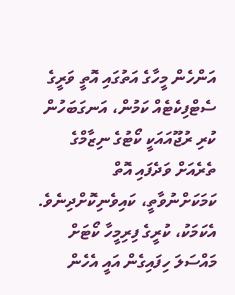އަންހެން މީހާގެ އަތުގައި އޮތީ ވަރީގެ ސެޓްފިކެޓެއް ކަމުން، އަނގަބަހުން ކުރި ރުޖޫއައަކީ ކޯޓުގެ ނިޒާމްގެ ތެރެއަށް ވަދެފައި އޮތް ކަމަކަށްނުވާތީ، ކައިވެނިކޮށްދިނެވެ. އެކަމަކު، ކުރީގެ ފިރިމީހާ ކޯޓަށް މައްސަލަ ހިފައިގެން އައީ އެހެން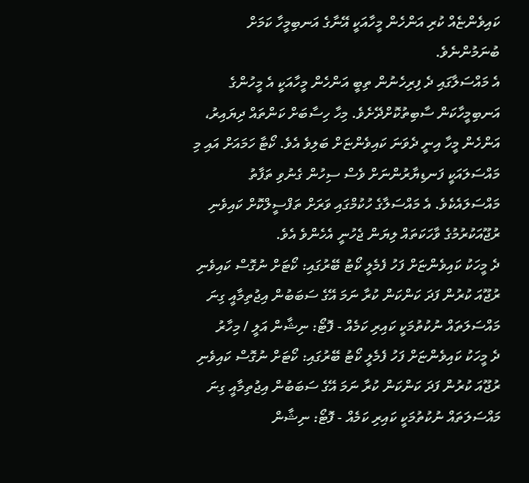ކައިވެންޏެއް ކުރި އަންހެން މީހާއަކީ އޭނާގެ އަނބިމީހާ ކަމަށް ބުނަމުންނެވެ.
އެ މައްސަލާގައި ދެ ފިރިހެނުން ތިބީ އަންހެން މީހާއަކީ އެ މީހުންގެ އަނބިމީހާކަން ސާބިތުކޮށްދޭށެވެ. މިހާ ހިސާބަށް ކަންތައް ދިޔައިރު، އަންހެން މީހާ އިނީ ދެވަނަ ކައިވެންޏަށް ބަލިވެ އެވެ. ކޯޓާ ހަމައަށް އައި މި މައްސަލައަކީ ފަނޑިޔާރުންނަށް ވެސް ސިހުން ގެނުވި ތަފާތު މައްސަލައެކެވެ. އެ މައްސަލާގެ ހުކުމްގައި ވަރަށް ތަފްސީލްކޮށް ކައިވެނި ރުޖޫއަކުރުމުގެ ވާހަކަތައް ލިޔަން ޖެހުނީ އެހެންވެ އެވެ.
ދެ މީހަކު ކައިވެންޏަށް ފަހު ފެމެލީ ކޯޓު ބޭރުގައި: ކޯޓަށް ނުގޮސް ކައިވެނި ރުޖޫއަ ކުރުން ފަދަ ކަންކަން ކުރާ ނަމަ އޭގެ ސަބަބުން އިޖުތިމާއީ ގިނަ މައްސަލަތައް ނުކުތުމަކީ ކައިރި ކަމެއް - ފޮޓޯ: ނިޝާން އަލީ / މިހާރު
ދެ މީހަކު ކައިވެންޏަށް ފަހު ފެމެލީ ކޯޓު ބޭރުގައި: ކޯޓަށް ނުގޮސް ކައިވެނި ރުޖޫއަ ކުރުން ފަދަ ކަންކަން ކުރާ ނަމަ އޭގެ ސަބަބުން އިޖުތިމާއީ ގިނަ މައްސަލަތައް ނުކުތުމަކީ ކައިރި ކަމެއް - ފޮޓޯ: ނިޝާން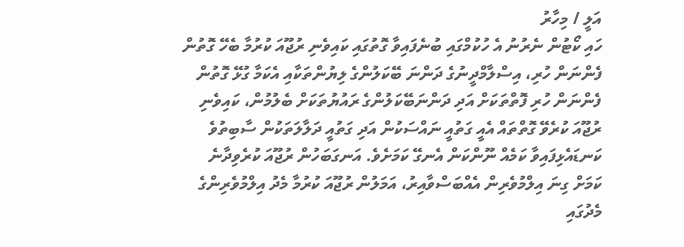އަލީ / މިހާރު
ހައި ކޯޓުން ނެރުނު އެ ހުކުމްގައި ބުނެފައިވާ ގޮތުގައި ކައިވެނި ރުޖޫއަ ކުރުމާ ބެހޭ ގޮތުން ފެންނަން ހުރި، އިސްލާމްދީނުގެ ދަންނަ ބޭކަލުންގެ ލިޔުންތަކާއި އެކަމާ ގުޅޭ ގޮތުން ފެންނަން ހުރި ފޮތްތަކަށް އަދި ދަންނަބޭކަލުންގެ ރައުޔުތަކަށް ބެލުމުން، ކައިވެނި ރުޖޫއަ ކުރެވޭ ގޮތްތައް އެއީ ގަތުއީ ނައްސަކުން އަދި ގަތުއީ ދަލާލަތަކުން ސާބިތުވެ ކަނޑައެޅިފައިވާ ކަމެއް ނޫންކަން އެނގޭ ކަމަށެވެ. އަނގަބަހުން ރުޖޫއަ ކުރެވިދާނެ ކަމަށް ގިނަ އިލްމުވެރިން އެއްބަސްވާއިރު، އަމަލުން ރުޖޫއަ ކުރުމާ މެދު އިލްމުވެރިންގެ މެދުގައި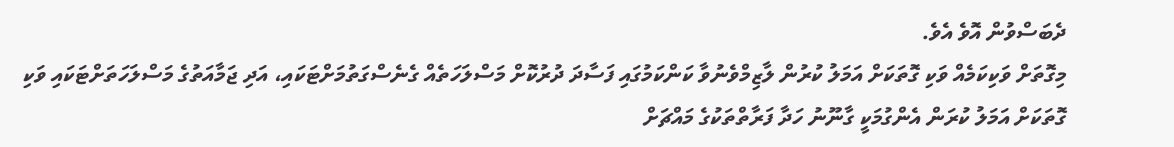ދެބަސްވުން އޮވެ އެވެ.
މިގޮތަށް ވަކިކަމެއް ވަކި ގޮތަކަށް އަމަލު ކުރުން ލާޒިމްވެނުވާ ކަންކަމުގައި ފަސާދަ ދުރުކޮށް މަސްލަހަތެއް ގެނެސްގަތުމަށްޓަކައި، އަދި ޖަމާއަތުގެ މަސްލަހަތަށްޓަކައި ވަކި ގޮތަކަށް އަމަލު ކުރަން އެންގުމަކީ ގާނޫނު ހަދާ ފަރާތްތަކުގެ މައްޗަށް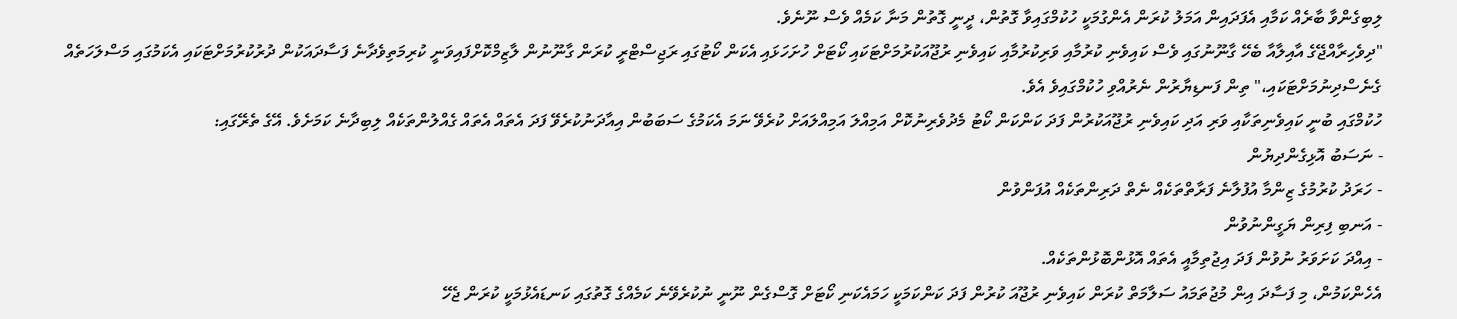ލިބިގެންވާ ބާރެއް ކަމާއި އެފަދައިން އަމަލު ކުރަން އެންގުމަކީ ހުކުމްގައިވާ ގޮތުން، ދީނީ ގޮތުން މަނާ ކަމެއް ވެސް ނޫނެވެ.
"ދިވެހިރާއްޖޭގެ އާއިލާއާ ބެހޭ ގާނޫނުގައި ވެސް ކައިވެނި ކުރުމާއި ވަރިކުރުމާއި ކައިވެނި ރުޖޫއަކުރުމަށްޓަކައި ކޯޓަށް ހުށަހަޅައި އެކަން ކޯޓުގައި ރަޖިސްޓްރީ ކުރަން ގާނޫނުން ލާޒިމްކޮށްފައިވަނީ ކުރިމަތިވެދާނެ ފަސާދައަކުން ދުރުކުރުމަށްޓަކައި އެކަމުގައި މަސްލަހަތެއް ގެނެސްދިނުމަށްޓަކައި،" ތިން ފަނޑިޔާރުން ނެރުއްވި ހުކުމްގައިވެ އެވެ.
ހުކުމްގައި ބުނީ ކައިވެނިތަކާއި ވަރި އަދި ކައިވެނި ރުޖޫއަކުރުން ފަދަ ކަންކަން ކޯޓު މެދުވެރިނުކޮށް އަމިއްލަ އަމިއްލައަށް ކުރެވޭ ނަމަ އެކަމުގެ ސަބަބުން އިއާދަނުކުރެވޭ ފަދަ އެތައް އެތައް ގެއްލުންތަކެއް ލިބިދާނެ ކަމަށެވެ. އޭގެ ތެރޭގައި:
- ނަސަބު އޮޅިގެންދިޔުން
- ހަރަދު ކުރުމުގެ ޒިންމާ އުފުލާނެ ފަރާތްތަކެއް ނެތް ދަރިންތަކެއް އުފަންވުން
- އަނބި ފިރިން ޔަގީންނުވުން
- އިއްދަ ކަށަވަރު ނުވުން ފަދަ އިޖުތިމާއީ އެތައް އޮޅުންބޮޅުންތަކެއް.
އެހެންކަމުން، މި ފަސާދަ އިން މުޖުތަމައު ސަލާމަތް ކުރަން ކައިވެނި ރުޖޫއަ ކުރުން ފަދަ ކަންކަމަކީ ހަމައެކަނި ކޯޓަށް ގޮސްގެން ނޫނީ ނުކުރެވޭނެ ކަމެއްގެ ގޮތުގައި ކަނޑައެޅުމަކީ ކުރަން ޖެހޭ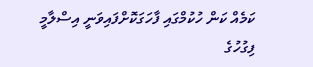ކަމެއް ކަން ހުކުމްގައި ފާހަގަކޮށްފައިވަނީ އިސްލާމީ ފިގުހުގެ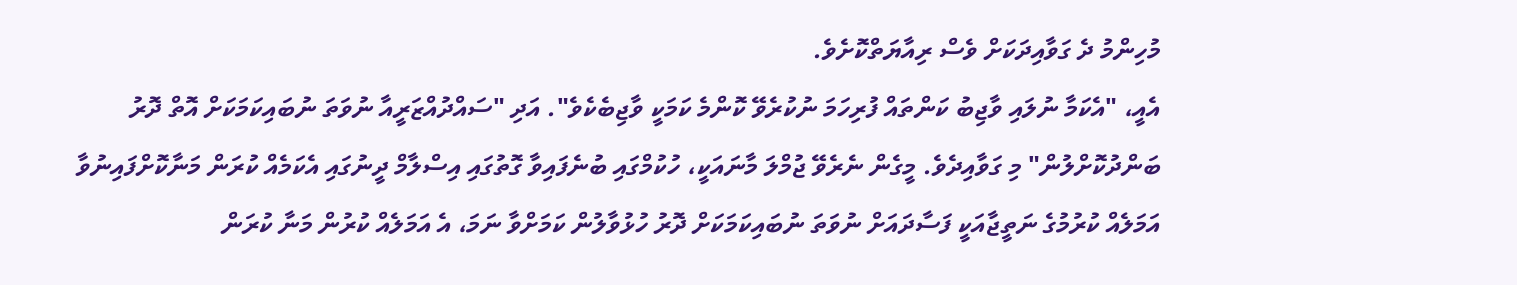މުހިންމު ދެ ގަވާއިދަކަށް ވެސް ރިއާޔަތްކޮށެވެ.
އެއީ، "އެކަމާ ނުލައި ވާޖިބު ކަންތައް ފުރިހަމަ ނުކުރެވޭ ކޮންމެ ކަމަކީ ވާޖިބެކެވެ". އަދި "ސައްދުއްޒަރީއާ ނުވަތަ ނުބައިކަމަކަށް އޮތް ދޮރު ބަންދުކޮށްލުން" މި ގަވާއިދެވެ. މީގެން ނެރެވޭ ޖުމްލަ މާނައަކީ، ހުކުމްގައި ބުނެފައިވާ ގޮތުގައި އިސްލާމް ދީނުގައި އެކަމެއް ކުރަން މަނާކޮށްފައިނުވާ އަމަލެއް ކުރުމުގެ ނަތީޖާއަކީ ފަސާދައަށް ނުވަތަ ނުބައިކަމަކަށް ދޮރު ހުޅުވާލުން ކަމަށްވާ ނަމަ، އެ އަމަލެއް ކުރުން މަނާ ކުރަން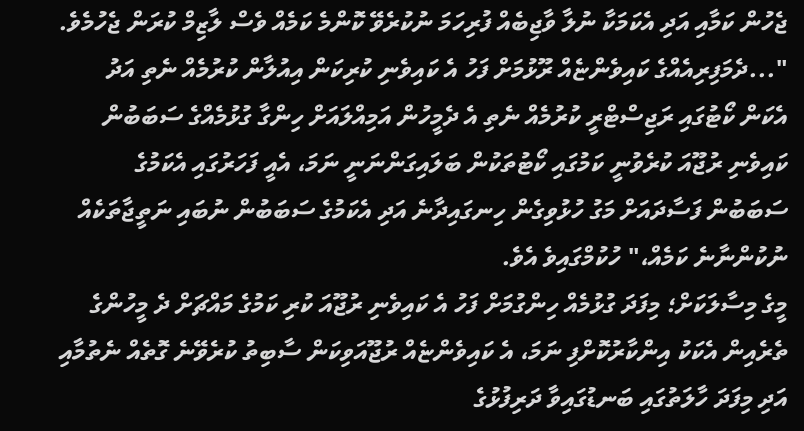ޖެހުން ކަމާއި އަދި އެކަމަކާ ނުލާ ވާޖިބެއް ފުރިހަމަ ނުކުރެވޭ ކޮންމެ ކަމެއް ވެސް ލާޒިމް ކުރަން ޖެހުމެވެ.
"...ދެމަފިރިއެއްގެ ކައިވެންޏެއް ރޫޅުމަށް ފަހު އެ ކައިވެނި ކުރިކަން އިއުލާން ކުރުމެއް ނެތި އަދު އެކަން ކޯޓުގައި ރަޖިސްޓްރީ ކުރުމެއް ނެތި އެ ދެމީހުން އަމިއްލައަށް ހިންގާ ގުޅުމެއްގެ ސަބަބުން ކައިވެނި ރުޖޫއަ ކުރެވުނީ ކަމުގައި ކޯޓުތަކުން ބަލައިގަންނަނީ ނަމަ، އެއީ ފަހަރުގައި އެކަމުގެ ސަބަބުން ފަސާދައަށް މަގު ހުޅުވިގެން ހިނގައިދާނެ އަދި އެކަމުގެ ސަބަބުން ނުބައި ނަތީޖާތަކެއް ނުކުންނާނެ ކަމެއް،" ހުކުމްގައިވެ އެވެ.
މީގެ މިސާލަކަށް؛ މިފަދަ ގުޅުމެއް ހިންގުމަށް ފަހު އެ ކައިވެނި ރުޖޫއަ ކުރި ކަމުގެ މައްޗަށް ދެ މީހުންގެ ތެރެއިން އެކަކު އިންކާރުކޮށްފި ނަމަ، އެ ކައިވެންޏެއް ރުޖޫއަވިކަން ސާބިތު ކުރެވޭނެ ގޮތެއް ނެތުމާއި އަދި މިފަދަ ހާލަތުގައި ބަނޑުގައިވާ ދަރިފުޅުގެ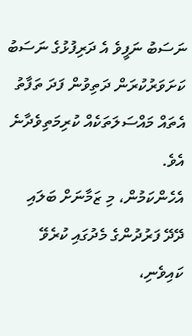ނަސަބު ނަފީވެ އެ ދަރިފުޅުގެ ނަސަބު ކަށަވަރުކުރަން ދަތިވުން ފަދަ ތަފާތު އެތައް މައްސަލަތަކެއް ކުރިމަތިވެދާނެ އެވެ.
އެހެންކަމުން، މި ޒަމާނަށް ބަލައި ދޭދޭ ފަރުދުންގެ މެދުގައި ކުރެވޭ ކައިވެނި،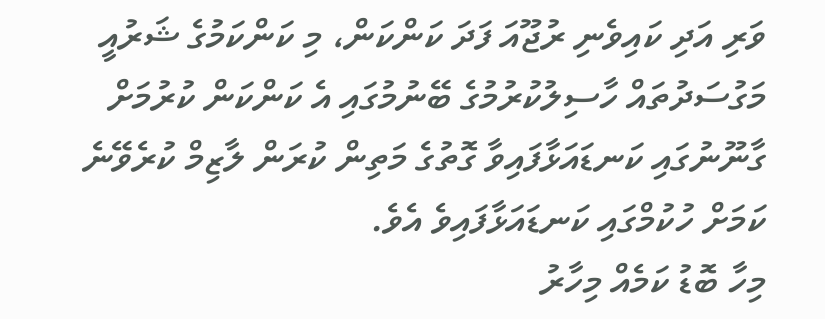ވަރި އަދި ކައިވެނި ރުޖޫއަ ފަދަ ކަންކަން، މި ކަންކަމުގެ ޝަރުއީ މަގުސަދުތައް ހާސިލުކުރުމުގެ ބޭނުމުގައި އެ ކަންކަން ކުރުމަށް ގާނޫނުގައި ކަނޑައަޅާފައިވާ ގޮތުގެ މަތިން ކުރަން ލާޒިމް ކުރެވޭނެ ކަމަށް ހުކުމްގައި ކަނޑައަޅާފައިވެ އެވެ.
މިހާ ބޮޑު ކަމެއް މިހާރު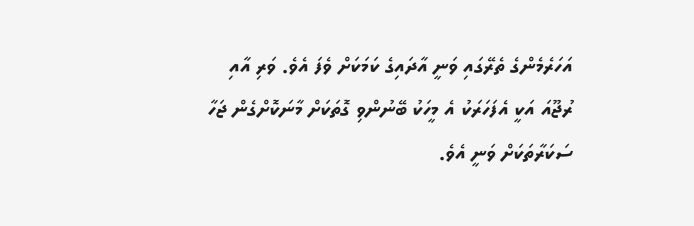އަހަރެމެންގެ ތެރޭގައި ވަނީ އާދައިގެ ކަމަކަށް ވެފަ އެވެ. ވަރި އާއި ރުޖޫއަ އަކީ އެފަހަރަކު އެ މީހަކު ބޭނުންވި ގޮތަކަށް މާނަކޮށްގެން ޖަހާ ސަކަރާތަކަށް ވަނީ އެވެ.